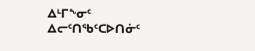ᐃᒻᒥᖕᓂᑦ ᐃᓕᑦᑎᖃᑦᑕᐅᑎᓃᑦ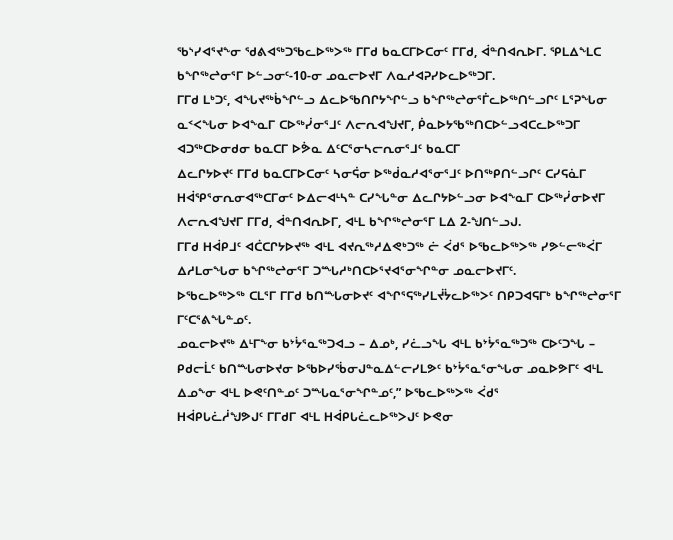ᖃᔅᓯᐊᕐᔪᖕᓂ ᖁᕕᐊᖅᑐᖃᓚᐅᖅᐳᖅ ᒥᒥᑯ ᑲᓇᑕᒥᐅᑕᓂᑦ ᒥᒥᑯ, ᐋᓐᑎᐊᕆᐅᒥ. ᕿᒪᐃᖕᒪᑕ ᑲᖏᖅᖠᓂᕐᒥ ᐅᓪᓗᓂᑦ-10-ᓂ ᓄᓇᓕᐅᔪᒥ ᐱᓇᓱᐊᕈᓯᐅᓚᐅᖅᑐᒥ.
ᒥᒥᑯ ᒪᒃᑐᑦ, ᐊᖓᔪᖅᑳᖏᓪᓗ ᐃᓚᐅᖃᑎᒋᔭᖏᓪᓗ ᑲᖏᖅᖠᓂᕐᒦᓚᐅᖅᑎᓪᓗᒋᑦ ᒪᕐᕈᖓᓂ ᓇᑉᐸᖓᓂ ᐅᐊᖕᓇᒥ ᑕᐅᖅᓰᓂᕐᒧᑦ ᐱᓕᕆᐊᖑᔪᒥ, ᑮᓇᐅᔭᖃᖅᑎᑕᐅᓪᓗᐊᑕᓚᐅᖅᑐᒥ ᐊᑐᖅᑕᐅᓂᑯᓂ ᑲᓇᑕᒥ ᐅᕘᓇ ᐃᑦᑕᕐᓂᓴᓕᕆᓂᕐᒧᑦ ᑲᓇᑕᒥ
ᐃᓚᒋᔭᐅᔪᑦ ᒥᒥᑯ ᑲᓇᑕᒥᐅᑕᓂᑦ ᓴᓂᕌᓂ ᐅᖅᑰᓇᓱᐊᕐᓂᕐᒧᑦ ᐅᑎᖅᑭᑎᓪᓗᒋᑦ ᑕᓯᕋᓈᒥ ᕼᐋᕿᕐᓂᕆᓂᐊᖅᑕᒥᓂᑦ ᐅᐃᓕᐊᒻᓴᓐ ᑕᓯᖓᓐᓂ ᐃᓚᒋᔭᐅᓪᓗᓂ ᐅᐊᖕᓇᒥ ᑕᐅᖅᓰᓂᐅᔪᒥ ᐱᓕᕆᐊᖑᔪᒥ ᒥᒥᑯ, ᐋᓐᑎᐊᕆᐅᒥ, ᐊᒻᒪ ᑲᖏᖅᖠᓂᕐᒥ ᒪᐃ 2-ᖑᑎᓪᓗᒍ.
ᒥᒥᑯ ᕼᐋᑭᒧᑦ ᐊᑖᑕᒋᔭᐅᔪᖅ ᐊᒻᒪ ᐊᔪᕆᖅᓱᐃᕙᒃᑐᖅ ᓖ ᐹᑯᕐ ᐅᖃᓚᐅᖅᐳᖅ ᓯᕗᓪᓕᖅᐹᒥ ᐃᓱᒪᓂᖓᓂ ᑲᖏᖅᖠᓂᕐᒥ ᑐᙵᓱᒃᑎᑕᐅᕐᔪᐊᕐᓂᖏᓐᓂ ᓄᓇᓕᐅᔪᒥᑦ.
ᐅᖃᓚᐅᖅᐳᖅ ᑕᒪᕐᒥ ᒥᒥᑯ ᑲᑎᙵᓂᐅᔪᑦ ᐊᖏᕐᕋᖅᓯᒪᔫᔮᓚᐅᖅᐳᑦ ᑎᑭᑐᐊᕋᒥᒃ ᑲᖏᖅᖠᓂᕐᒥ ᒥᑦᑕᕐᕕᖓᓐᓄᑦ.
ᓄᓇᓕᐅᔪᖅ ᐃᒻᒥᖕᓂ ᑲᔾᔮᕐᓇᖅᑐᐊᓗ – ᐃᓄᒃ, ᓯᓛᓗᖓ ᐊᒻᒪ ᑲᔾᔮᕐᓇᖅᑐᖅ ᑕᐅᑦᑐᖓ – ᑭᑯᓕᒫᑦ ᑲᑎᙵᓂᐅᔪᓂ ᐅᖃᐅᓯᖄᓂᒍᓐᓇᐃᓪᓕᓯᒪᕗᑦ ᑲᔾᔮᕐᓇᕐᓂᖓᓂ ᓄᓇᐅᕗᒥᑦ ᐊᒻᒪ ᐃᓄᖕᓂ ᐊᒻᒪ ᐅᕙᑦᑎᓐᓄᑦ ᑐᙵᓇᕐᓂᖏᓐᓄᑦ,” ᐅᖃᓚᐅᖅᐳᖅ ᐹᑯᕐ
ᕼᐋᑭᒐᓛᓲᖑᕗᒍᑦ ᒥᒥᑯᒥ ᐊᒻᒪ ᕼᐋᑭᒐᓛᓚᐅᖅᐳᒍᑦ ᐅᕙᓂ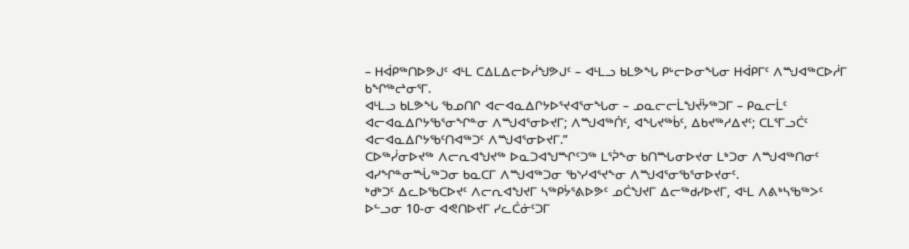– ᕼᐋᑭᖅᑎᐅᕗᒍᑦ ᐊᒻᒪ ᑕᐃᒪᐃᓕᐅᓲᖑᕗᒍᑦ – ᐊᒻᒪᓗ ᑲᒪᕗᖓ ᑭᒡᓕᐅᓂᖓᓂ ᕼᐋᑭᒥᑦ ᐱᙳᐊᖅᑕᐅᓲᒥ ᑲᖏᖅᖠᓂᕐᒥ.
ᐊᒻᒪᓗ ᑲᒪᕗᖓ ᖃᓄᑎᒋ ᐊᓕᐊᓇᐃᒋᔭᐅᕐᔪᐊᕐᓂᖓᓂ – ᓄᓇᓕᓕᒫᖑᔫᔮᖅᑐᒥ – ᑭᓇᓕᒫᑦ ᐊᓕᐊᓇᐃᒋᔭᖃᕐᓂᖏᓐᓂ ᐱᙳᐊᕐᓂᐅᔪᒥ; ᐱᙳᐊᖅᑏᑦ, ᐊᖓᔪᖅᑳᑦ, ᐃᑲᔪᖅᓱᐃᔪᑦ; ᑕᒪᕐᒥᓗᑖᑦ ᐊᓕᐊᓇᐃᒋᔭᖃᑦᑎᐊᖅᑐᑦ ᐱᙳᐊᕐᓂᐅᔪᒥ.”
ᑕᐅᖅᓰᓂᐅᔪᖅ ᐱᓕᕆᐊᖑᔪᖅ ᐅᓇᑐᐊᖑᙱᑦᑐᖅ ᒪᕐᕉᖕᓂ ᑲᑎᙵᓂᐅᔪᓂ ᒪᒃᑐᓂ ᐱᙳᐊᖅᑎᓂᑦ ᐊᓯᖏᓐᓂᙶᖅᑐᓂ ᑲᓇᑕᒥ ᐱᙳᐊᖅᑐᓂ ᖃᔅᓯᐊᕐᔪᖕᓂ ᐱᙳᐊᕐᓂᖃᕐᓂᐅᔪᓂᑦ.
ᒃᑯᒃᑐᑦ ᐃᓚᐅᖃᑕᐅᔪᑦ ᐱᓕᕆᐊᖑᔪᒥ ᓴᖅᑭᔮᕐᕕᐅᕗᑦ ᓄᑖᖑᔪᒥ ᐃᓕᖅᑯᓯᐅᔪᒥ, ᐊᒻᒪ ᐱᕕᒃᓴᖃᖅᐳᑦ ᐅᓪᓗᓂ 10-ᓂ ᐊᕙᑎᐅᔪᒥ ᓯᓚᑖᓃᑦᑐᒥ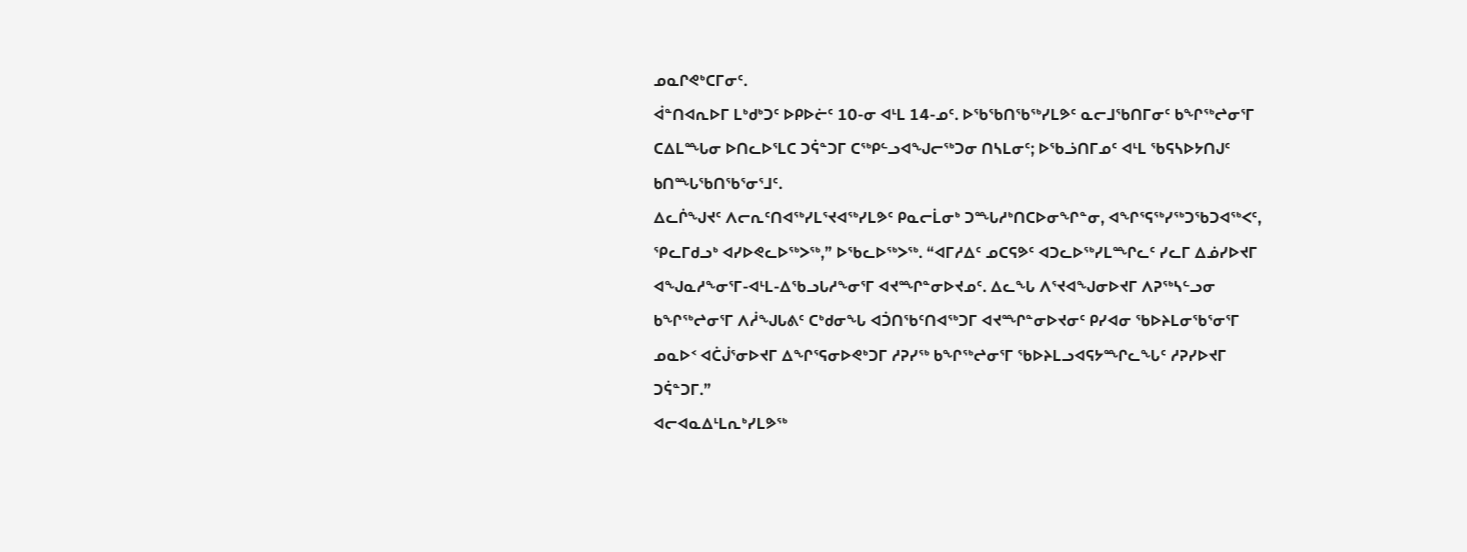ᓄᓇᒋᕙᒃᑕᒥᓂᑦ.
ᐋᓐᑎᐊᕆᐅᒥ ᒪᒃᑯᒃᑐᑦ ᐅᑭᐅᓖᑦ 10-ᓂ ᐊᒻᒪ 14-ᓄᑦ. ᐅᖃᖃᑎᖃᖅᓯᒪᕗᑦ ᓇᓕᒧᖃᑎᒥᓂᑦ ᑲᖏᖅᖠᓂᕐᒥ ᑕᐃᒪᙵᓂ ᐅᑎᓚᐅᕐᒪᑕ ᑐᕌᓐᑐᒥ ᑕᖅᑭᓪᓗᐊᖑᓕᖅᑐᓂ ᑎᓴᒪᓂᑦ; ᐅᖃᓘᑎᒥᓄᑦ ᐊᒻᒪ ᖃᕋᓴᐅᔭᑎᒍᑦ ᑲᑎᙵᖃᑎᖃᕐᓂᕐᒧᑦ.
ᐃᓚᒌᖑᔪᑦ ᐱᓕᕆᑦᑎᐊᖅᓯᒪᕐᔪᐊᖅᓯᒪᕗᑦ ᑭᓇᓕᒫᓂᒃ ᑐᙵᓱᒃᑎᑕᐅᓂᖏᓐᓂ, ᐊᖏᕐᕋᖅᓯᖅᑐᖃᑐᐊᖅᐸᑦ, ᕿᓚᒥᑯᓗᒃ ᐊᓯᐅᕙᓚᐅᖅᐳᖅ,” ᐅᖃᓚᐅᖅᐳᖅ. “ᐊᒥᓱᐃᑦ ᓄᑕᕋᕗᑦ ᐊᑐᓚᐅᖅᓯᒪᙱᓚᑦ ᓯᓚᒥ ᐃᓅᓯᐅᔪᒥ ᐊᖑᓇᓱᖕᓂᕐᒥ-ᐊᒻᒪ-ᐃᖃᓗᒐᓱᖕᓂᕐᒥ ᐊᔪᙱᓐᓂᐅᔪᓄᑦ. ᐃᓚᖓ ᐱᕐᔪᐊᖑᓂᐅᔪᒥ ᐱᕈᖅᓴᓪᓗᓂ ᑲᖏᖅᖠᓂᕐᒥ ᐱᓲᖑᒐᕕᑦ ᑕᒃᑯᓂᖓ ᐊᑑᑎᖃᑦᑎᐊᖅᑐᒥ ᐊᔪᙱᓐᓂᐅᔪᓂᑦ ᑭᓯᐊᓂ ᖃᐅᔨᒪᓂᖃᕐᓂᕐᒥ ᓄᓇᐅᑉ ᐊᑖᒎᕐᓂᐅᔪᒥ ᐃᖏᕐᕋᓂᐅᕙᒃᑐᒥ ᓱᕈᓯᖅ ᑲᖏᖅᖠᓂᕐᒥ ᖃᐅᔨᒪᓗᐊᕋᔭᙱᓚᖓᑦ ᓱᕈᓯᐅᔪᒥ ᑐᕌᓐᑐᒥ.”
ᐊᓕᐊᓇᐃᒻᒪᕆᒃᓯᒪᕗᖅ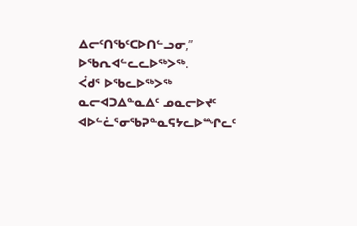ᐃᓕᑦᑎᖃᑦᑕᐅᑎᓪᓗᓂ,” ᐅᖃᕆᐊᓪᓚᓚᐅᖅᐳᖅ.
ᐹᑯᕐ ᐅᖃᓚᐅᖅᐳᖅ ᓇᓕᐊᑐᐃᓐᓇᐃᑦ ᓄᓇᓕᐅᔪᑦ ᐊᐅᓪᓛᕐᓂᖃᕈᓐᓇᕋᔭᓚᐅᙱᓚᑦ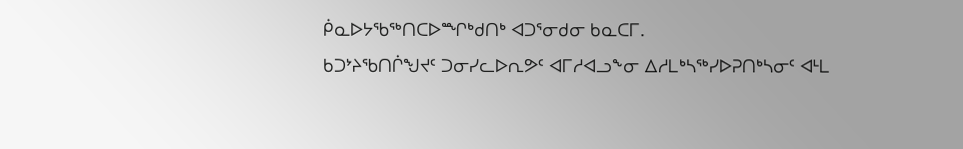ᑮᓇᐅᔭᖃᖅᑎᑕᐅᙱᒃᑯᑎᒃ ᐊᑐᕐᓂᑯᓂ ᑲᓇᑕᒥ.
ᑲᑐᔾᔨᖃᑎᒌᖑᔪᑦ ᑐᓂᓯᓚᐅᕆᕗᑦ ᐊᒥᓱᐊᓗᖕᓂ ᐃᓱᒪᒃᓴᖅᓯᐅᕈᑎᒃᓴᓂᑦ ᐊᒻᒪ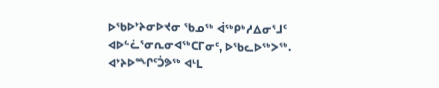ᐅᖃᐅᔾᔨᓂᐅᔪᓂ ᖃᓄᖅ ᐋᖅᑭᒃᓱᐃᓂᕐᒧᑦ ᐊᐅᓪᓛᕐᓂᕆᓂᐊᖅᑕᒥᓂᑦ, ᐅᖃᓚᐅᖅᐳᖅ.
ᐊᔾᔨᐅᙱᑦᑑᕗᖅ ᐊᒻᒪ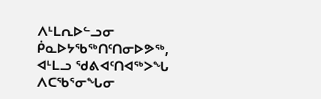ᐱᒻᒪᕆᐅᓪᓗᓂ ᑮᓇᐅᔭᖃᖅᑎᑦᑎᓂᐅᕗᖅ, ᐊᒻᒪᓗ ᖁᕕᐊᑦᑎᐊᖅᐳᖓ ᐱᑕᖃᕐᓂᖓᓂ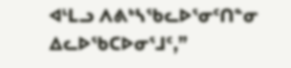ᐊᒻᒪᓗ ᐱᕕᒃᓴᖃᓚᐅᕐᓂᑦᑎᓐᓂ ᐃᓚᐅᖃᑕᐅᓂᕐᒧᑦ,”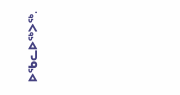ᐅᖃᓚᐅᖅᐳᖅ.